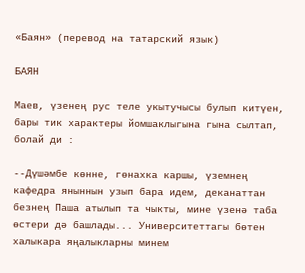«Баян» (перевод на татарский язык)

БАЯН

Маев, үзенең рус теле укытучысы булып китүен, бары тик характеры йомшаклыгына гына сылтап, болай ди :

--Дүшәмбе көнне, гөнахка каршы, үземнең кафедра яныннын узып бара идем, деканаттан безнең Паша атылып та чыкты, мине үзенә таба өстери дә башлады... Университеттагы бөтен халыкара яңалыкларны минем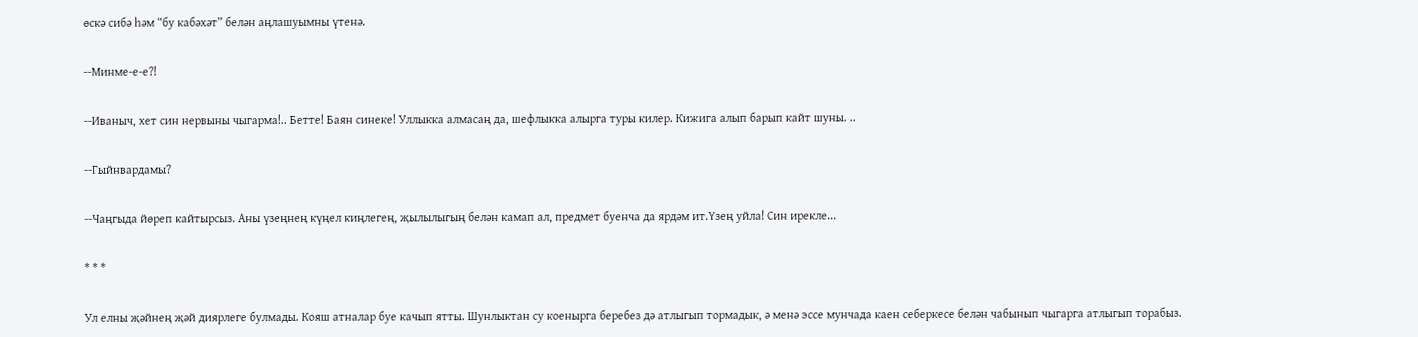өскә сибә һәм “бу кабәхәт” белән аңлашуымны үтенә.

--Минме-е-е?!

--Иваныч, хет син нервыны чыгарма!.. Бетте! Баян синеке! Уллыкка алмасаң да, шефлыкка алырга туры килер. Кижига алып барып кайт шуны. ..

--Гыйнвардамы?

--Чаңгыда йөреп кайтырсыз. Аны үзеңнең күңел киңлегең, җылылыгың белән камап ал, предмет буенча да ярдәм ит.Үзең уйла! Син ирекле...

* * *

Ул елны җәйнең җәй диярлеге булмады. Кояш атналар буе качып ятты. Шунлыктан су коенырга беребез дә атлыгып тормадык, ә менә эссе мунчада каен себеркесе белән чабынып чыгарга атлыгып торабыз.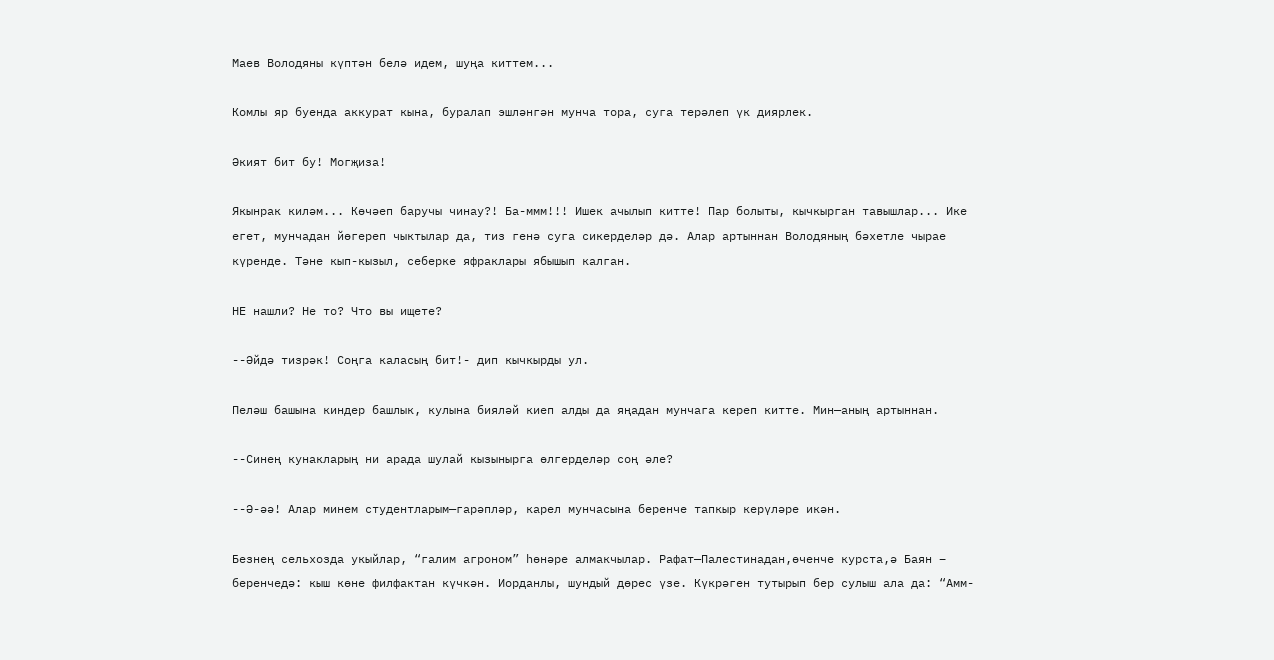Маев Володяны күптән белә идем, шуңа киттем...

Комлы яр буенда аккурат кына, буралап эшләнгән мунча тора, суга терәлеп үк диярлек.

Әкият бит бу! Могҗиза!

Якынрак киләм... Көчәеп баручы чинау?! Ба-ммм!!! Ишек ачылып китте! Пар болыты, кычкырган тавышлар... Ике егет, мунчадан йөгереп чыктылар да, тиз генә суга сикерделәр дә. Алар артыннан Володяның бәхетле чырае күренде. Тәне кып-кызыл, себерке яфраклары ябышып калган.

НЕ нашли? Не то? Что вы ищете?

--Әйдә тизрәк! Соңга каласың бит!- дип кычкырды ул.

Пеләш башына киндер башлык, кулына бияләй киеп алды да яңадан мунчага кереп китте. Мин—аның артыннан.

--Синең кунакларың ни арада шулай кызынырга өлгерделәр соң әле?

--Ә-әә! Алар минем студентларым—гарәпләр, карел мунчасына беренче тапкыр керүләре икән.

Безнең сельхозда укыйлар, “галим агроном” һөнәре алмакчылар. Рафат—Палестинадан,өченче курста,ә Баян – беренчедә: кыш көне филфактан күчкән. Иорданлы, шундый дөрес үзе. Күкрәген тутырып бер сулыш ала да: “Амм-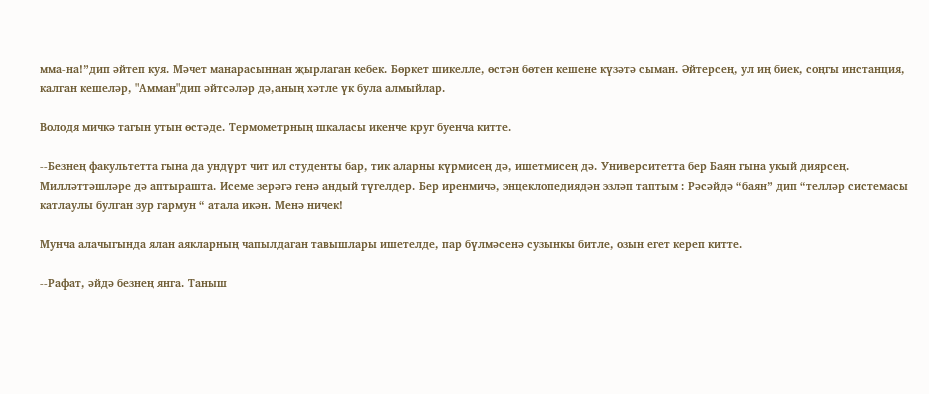мма-на!”дип әйтеп куя. Мәчет манарасыннан җырлаган кебек. Бөркет шикелле, өстән бөтен кешене күзәтә сыман. Әйтерсең, ул иң биек, соңгы инстанция, калган кешеләр, "Амман"дип әйтсәләр дә,аның хәтле үк була алмыйлар.

Володя мичкә тагын утын өстәде. Термометрның шкаласы икенче круг буенча китте.

--Безнең факультетта гына да ундүрт чит ил студенты бар, тик аларны күрмисең дә, ишетмисең дә. Университетта бер Баян гына укый диярсең. Милләттәшләре дә аптырашта. Исеме зерәгә генә андый түгелдер. Бер иренмичә, энцеклопедиядән эзләп таптым : Рәсәйдә “баян” дип “телләр системасы катлаулы булган зур гармун “ атала икән. Менә ничек!

Мунча алачыгында ялан аякларның чапылдаган тавышлары ишетелде, пар бүлмәсенә сузынкы битле, озын егет кереп китте.

--Рафат, әйдә безнең янга. Таныш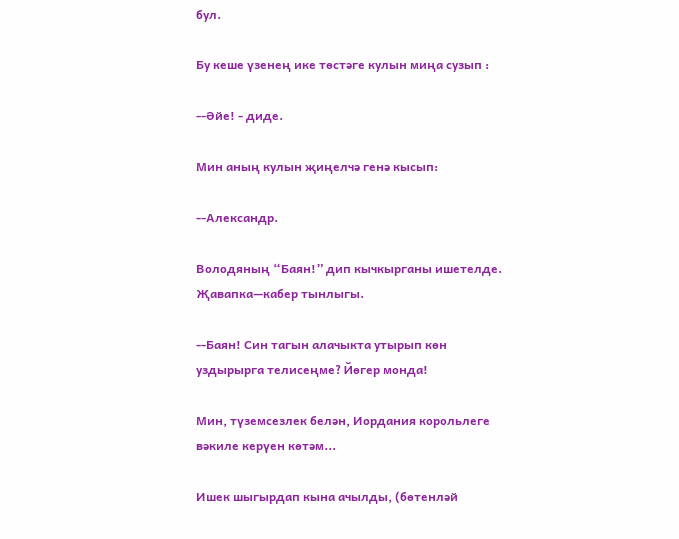бул.

Бу кеше үзенең ике төстәге кулын миңа сузып :

--Әйе! - диде.

Мин аның кулын җиңелчә генә кысып:

--Александр.

Володяның “Баян!” дип кычкырганы ишетелде. Җавапка—кабер тынлыгы.

--Баян! Син тагын алачыкта утырып көн уздырырга телисеңме? Йөгер монда!

Мин, түземсезлек белән, Иордания корольлеге вәкиле керүен көтәм...

Ишек шыгырдап кына ачылды, (бөтенләй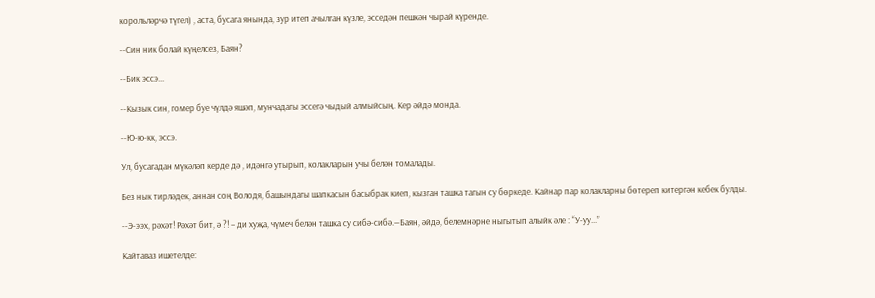корольләрчә түгел) , аста, бусага янында, зур итеп ачылган күзле, эсседән пешкән чырай күренде.

--Син ник болай күңелсез, Баян?

--Бик эссэ...

--Кызык син, гомер буе чүлдә яшәп, мунчадагы эссегә чыдый алмыйсың. Кер әйдә монда.

--Ю-ю-кк, эссэ.

Ул, бусагадан мүкәләп керде дә , идәнгә утырып, колакларын учы белән томалады.

Без нык тирләдек, аннан соң Володя, башындагы шапкасын басыбрак киеп, кызган ташка тагын су бөркеде. Кайнар пар колакларны бөтереп китергән кебек булды.

--Э-ээх, рәхәт! Рәхәт бит, ә ?! – ди хуҗа, чүмеч белән ташка су сибә-сибә.—Баян, әйдә, белемнәрне ныгытып алыйк әле : “У-уу...”

Кайтаваз ишетелде: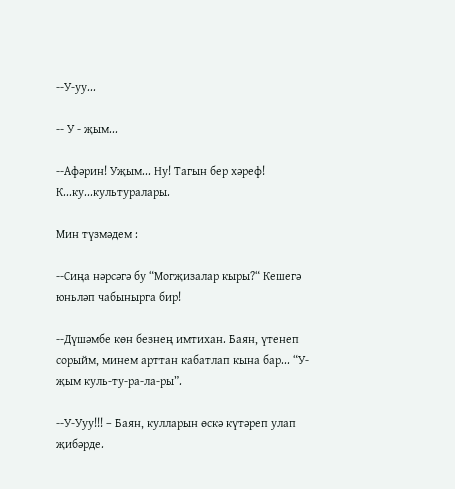--У-уу...

-- У - җым...

--Афәрин! Уҗым... Ну! Тагын бер хәреф! К...ку...культуралары.

Мин түзмәдем :

--Сиңа нәрсәгә бу “Могҗизалар кыры?“ Кешегә юньләп чабынырга бир!

--Дүшәмбе көн безнең имтихан. Баян, үтенеп сорыйм, минем арттан кабатлап кына бар... “У-җым куль-ту-ра-ла-ры”.

--У-Ууу!!! – Баян, кулларын өскә күтәреп улап җибәрде.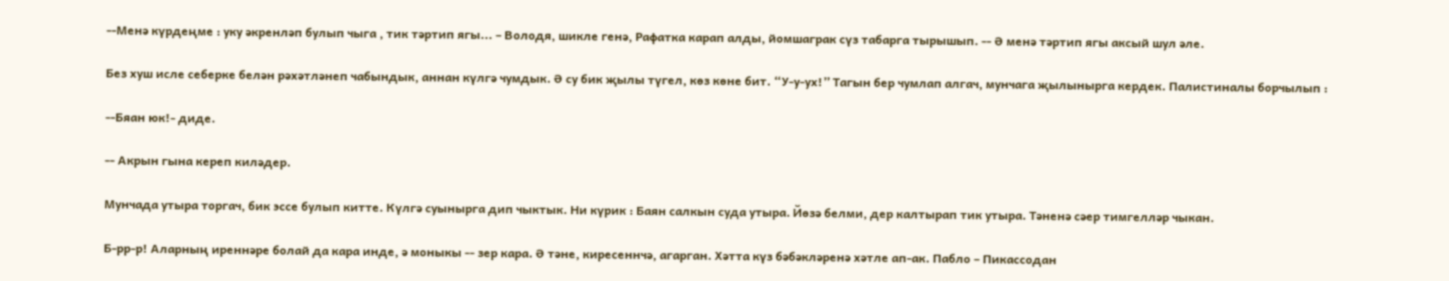--Менә күрдеңме : уку әкренләп булып чыга , тик тәртип ягы... – Володя, шикле генә, Рафатка карап алды, йомшаграк сүз табарга тырышып. -- Ә менә тәртип ягы аксый шул әле.

Без хуш исле себерке белән рәхәтләнеп чабындык, аннан күлгә чумдык. Ә су бик җылы түгел, көз көне бит. “У-у-ух!” Тагын бер чумлап алгач, мунчага җылынырга кердек. Палистиналы борчылып :

--Бяан юк!- диде.

-- Акрын гына кереп киләдер.

Мунчада утыра торгач, бик эссе булып китте. Күлгә суынырга дип чыктык. Ни күрик : Баян салкын суда утыра. Йөзә белми, дер калтырап тик утыра. Тәненә сәер тимгелләр чыкан.

Б-рр-р! Аларның иреннәре болай да кара инде, ә моныкы -- зер кара. Ә тәне, киресеннчә, агарган. Хәтта күз бәбәкләренә хәтле ап-ак. Пабло – Пикассодан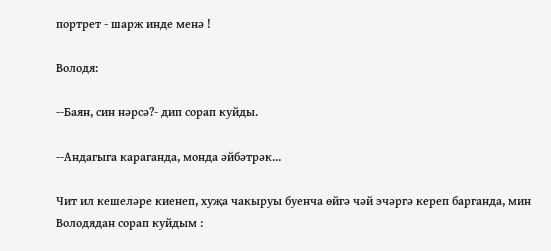портрет - шарж инде менә !

Володя:

--Баян, син нәрсә?- дип сорап куйды.

--Андагыга караганда, монда әйбәтрәк...

Чит ил кешеләре киенеп, хуҗа чакыруы буенча өйгә чәй эчәргә кереп барганда, мин Володядан сорап куйдым :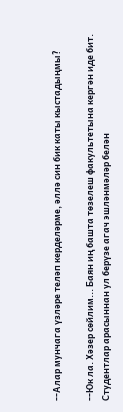--Алар мунчага үзләре теләп керделәрме, әллә син бик каты кыстадыңмы?

--Юк ла. Хәзер сөйлим... Баян иң башта төзелеш факультетына кергән иде бит. Студентлар арасыннан ул берүзе агач эшләнмәләр белән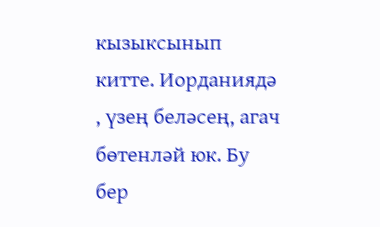кызыксынып китте. Иорданиядә , үзең беләсең, агач бөтенләй юк. Бу бер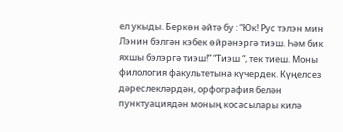ел укыды. Беркөн әйтә бу : “Юк! Рус тэлэн мин Лэнин бэлгән кэбек өйрәнэргә тиэш. Һәм бик яхшы бэлэргә тиэш!” “Тиэш “, тек тиеш. Моны филология факультетына күчердек. Күңелсез дәреслекләрдән, орфография белән пунктуациядән моның косасылары килә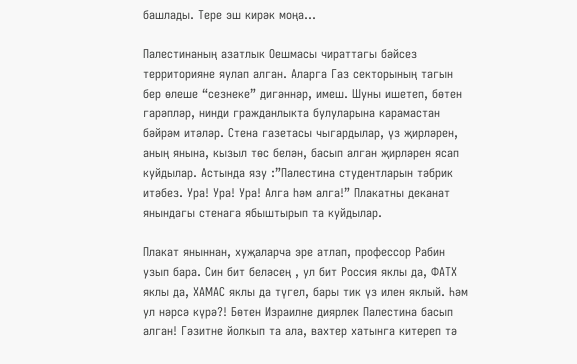башлады. Тере эш кирәк моңа...

Палестинаның азатлык Оешмасы чираттагы бәйсез территорияне яулап алган. Аларга Газ секторының тагын бер өлеше “сезнеке” дигәннәр, имеш. Шуны ишетеп, бөтен гарәпләр, нинди гражданлыкта булуларына карамастан бәйрәм итәләр. Стена газетасы чыгардылар, үз җирләрен, аның янына, кызыл төс белән, басып алган җирләрен ясап куйдылар. Астында язу :”Палестина студентларын тәбрик итәбез. Ура! Ура! Ура! Алга һәм алга!” Плакатны деканат янындагы стенага ябыштырып та куйдылар.

Плакат яныннан, хуҗаларча эре атлап, профессор Рабин узып бара. Син бит беләсең , ул бит Россия яклы да, ФАТХ яклы да, ХАМАС яклы да түгел, бары тик үз илен яклый. Һәм ул нәрсә күрә?! Бөтен Израилне диярлек Палестина басып алган! Гәзитне йолкып та ала, вахтер хатынга китереп тә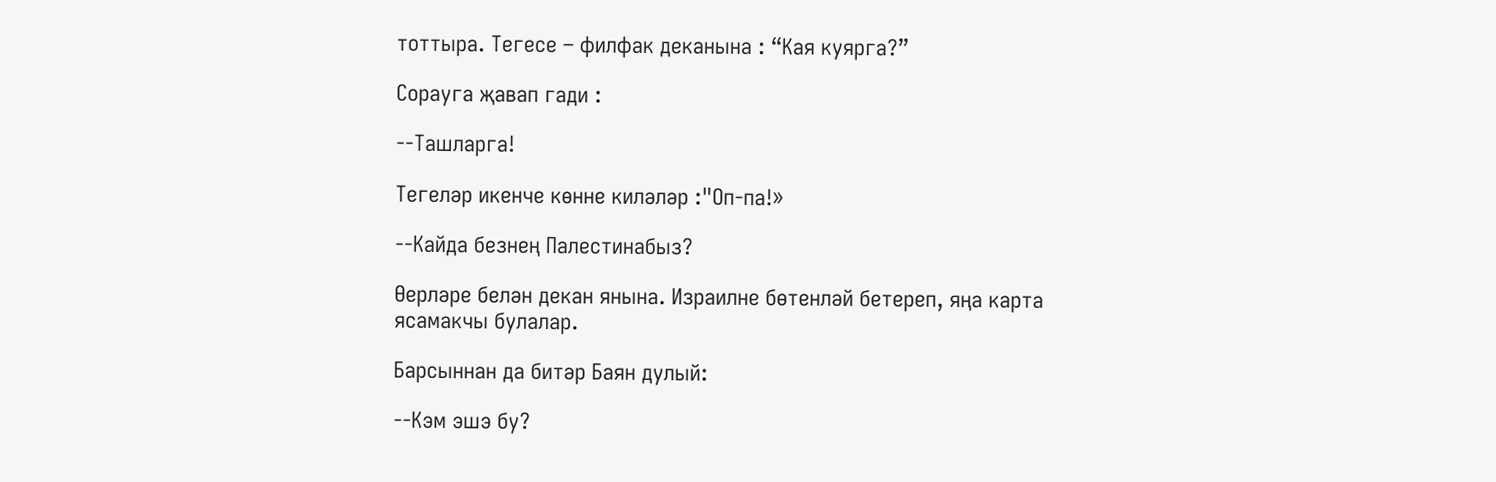тоттыра. Тегесе – филфак деканына : “Кая куярга?”

Сорауга җавап гади :

--Ташларга!

Тегеләр икенче көнне киләләр :"Оп-па!»

--Кайда безнең Палестинабыз?

Өерләре белән декан янына. Израилне бөтенләй бетереп, яңа карта ясамакчы булалар.

Барсыннан да битәр Баян дулый:

--Кэм эшэ бу?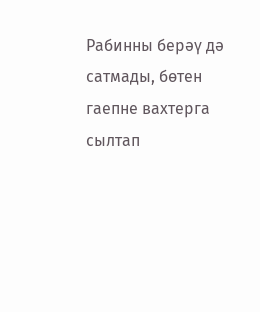Рабинны берәү дә сатмады, бөтен гаепне вахтерга сылтап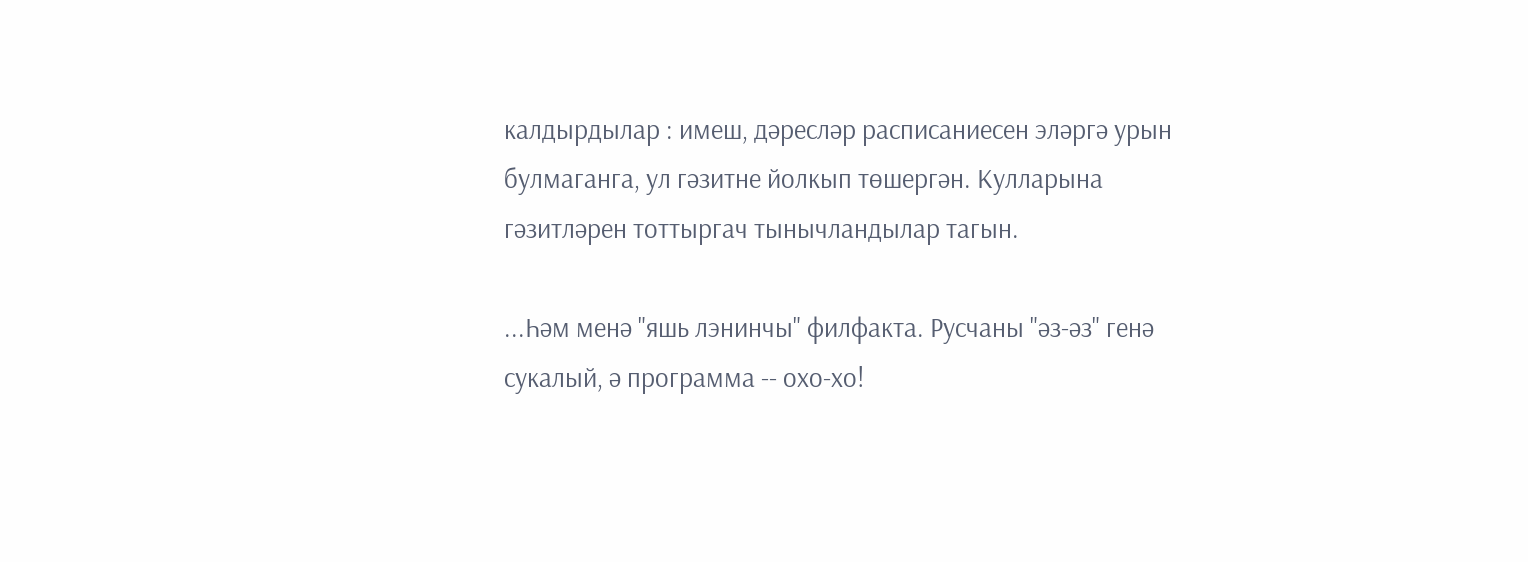калдырдылар : имеш, дәресләр расписаниесен эләргә урын булмаганга, ул гәзитне йолкып төшергән. Кулларына гәзитләрен тоттыргач тынычландылар тагын.

...Һәм менә "яшь лэнинчы" филфакта. Русчаны "әз-әз" генә сукалый, ә программа -- охо-хо!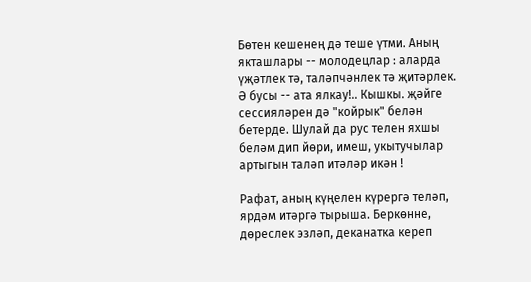Бөтен кешенең дә теше үтми. Аның якташлары -- молодецлар : аларда үҗәтлек тә, таләпчәнлек тә җитәрлек. Ә бусы -- ата ялкау!.. Кышкы. җәйге сессияләрен дә "койрык" белән бетерде. Шулай да рус телен яхшы беләм дип йөри, имеш, укытучылар артыгын таләп итәләр икән !

Рафат, аның күңелен күрергә теләп, ярдәм итәргә тырыша. Беркөнне, дөреслек эзләп, деканатка кереп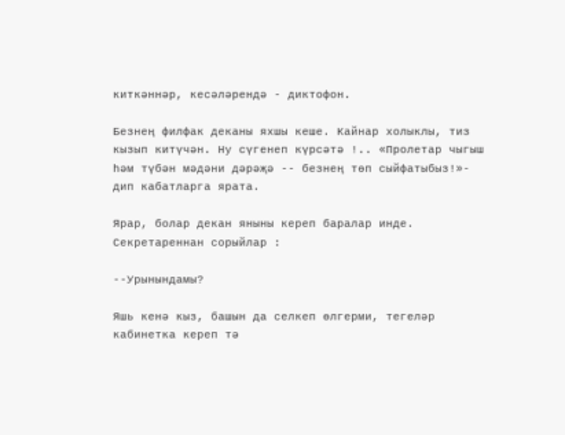киткәннәр, кесәләрендә - диктофон.

Безнең филфак деканы яхшы кеше. Кайнар холыклы, тиз кызып китүчән. Ну сүгенеп күрсәтә !.. «Пролетар чыгыш һәм түбән мәдәни дәрәҗә -- безнең төп сыйфатыбыз!»- дип кабатларга ярата.

Ярар, болар декан яныны кереп баралар инде. Секретареннан сорыйлар :

--Урынындамы?

Яшь кенә кыз, башын да селкеп өлгерми, тегеләр кабинетка кереп тә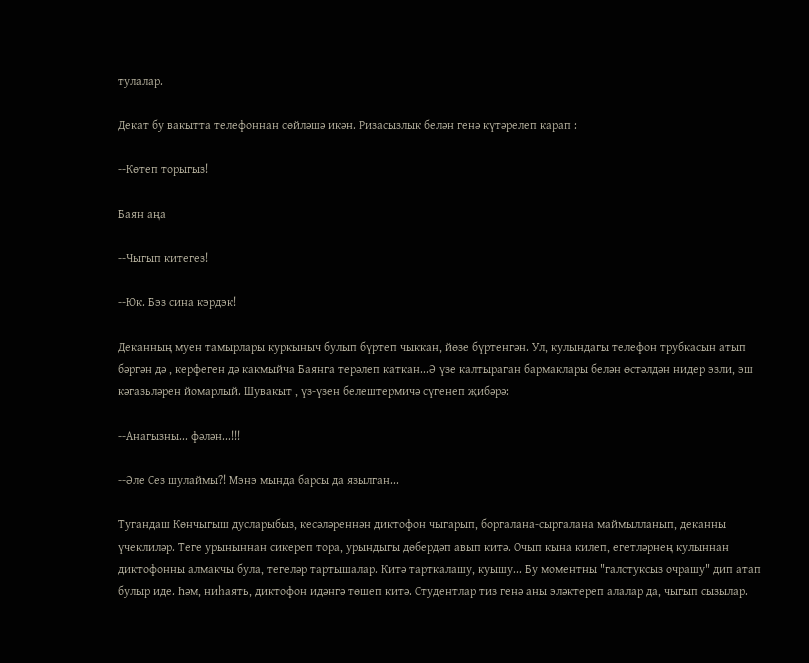тулалар.

Декат бу вакытта телефоннан сөйләшә икән. Ризасызлык белән генә күтәрелеп карап :

--Көтеп торыгыз!

Баян аңа

--Чыгып китегез!

--Юк. Бэз сина кэрдэк!

Деканның муен тамырлары куркыныч булып бүртеп чыккан, йөзе бүртенгән. Ул, кулындагы телефон трубкасын атып бәргән дә , керфеген дә какмыйча Баянга терәлеп каткан...Ә үзе калтыраган бармаклары белән өстәлдән нидер эзли, эш кәгазьләрен йомарлый. Шувакыт , үз-үзен белештермичә сүгенеп җибәрә:

--Анагызны... фәлән...!!!

--Әле Сез шулаймы?! Мэнэ мында барсы да язылган...

Тугандаш Көнчыгыш дусларыбыз, кесәләреннән диктофон чыгарып, боргалана-сыргалана маймылланып, деканны үчеклиләр. Теге урыныннан сикереп тора, урындыгы дөбердәп авып китә. Очып кына килеп, егетләрнең кулыннан диктофонны алмакчы була, тегеләр тартышалар. Китә тарткалашу, куышу... Бу моментны "галстуксыз очрашу" дип атап булыр иде. Һәм, ниһаять, диктофон идәнгә төшеп китә. Студентлар тиз генә аны эләктереп алалар да, чыгып сызылар.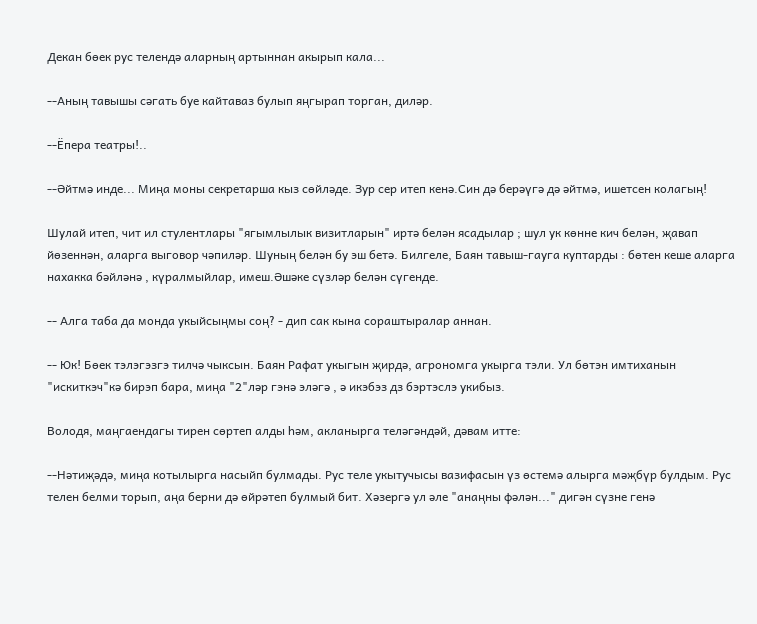Декан бөек рус телендә аларның артыннан акырып кала...

--Аның тавышы сәгать буе кайтаваз булып яңгырап торган, диләр.

--Ёпера театры!..

--Әйтмә инде... Миңа моны секретарша кыз сөйләде. Зур сер итеп кенә.Син дә берәүгә дә әйтмә, ишетсен колагың!

Шулай итеп, чит ил стулентлары "ягымлылык визитларын" иртә белән ясадылар ; шул ук көнне кич белән, җавап йөзеннән, аларга выговор чәпиләр. Шуның белән бу эш бетә. Билгеле, Баян тавыш-гауга куптарды : бөтен кеше аларга нахакка бәйләнә , күралмыйлар, имеш.Әшәке сүзләр белән сүгенде.

-- Алга таба да монда укыйсыңмы соң? - дип сак кына сораштыралар аннан.

-- Юк! Бөек тэлэгэзгэ тилчә чыксын. Баян Рафат укыгын җирдә, агрономга укырга тэли. Ул бөтэн имтиханын "искиткэч"кә бирэп бара, миңа "2"ләр гэнә эләгә , ә икэбэз дз бэртэслэ укибыз.

Володя, маңгаендагы тирен сөртеп алды һәм, акланырга теләгәндәй, дәвам итте:

--Нәтиҗәдә, миңа котылырга насыйп булмады. Рус теле укытучысы вазифасын үз өстемә алырга мәҗбүр булдым. Рус телен белми торып, аңа берни дә өйрәтеп булмый бит. Хәзергә ул әле "анаңны фәлән..." дигән сүзне генә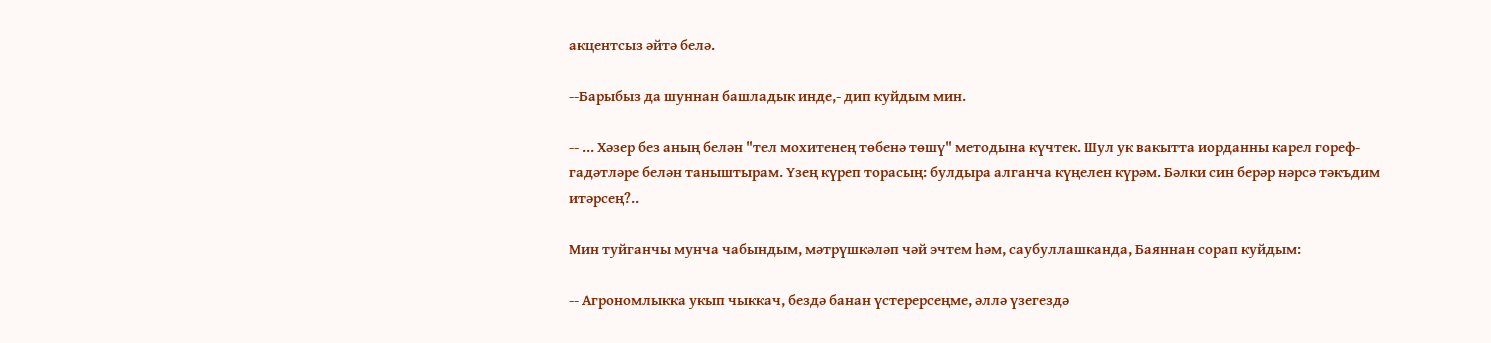акцентсыз әйтә белә.

--Барыбыз да шуннан башладык инде,- дип куйдым мин.

-- ... Хәзер без аның белән "тел мохитенең төбенә төшү" методына күчтек. Шул ук вакытта иорданны карел гореф-гадәтләре белән таныштырам. Үзең күреп торасың: булдыра алганча күңелен күрәм. Бәлки син берәр нәрсә тәкъдим итәрсең?..

Мин туйганчы мунча чабындым, мәтрүшкәләп чәй эчтем һәм, саубуллашканда, Баяннан сорап куйдым:

-- Агрономлыкка укып чыккач, бездә банан үстерерсеңме, әллә үзегездә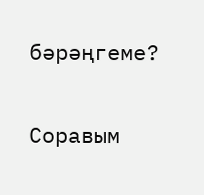бәрәңгеме?

Соравым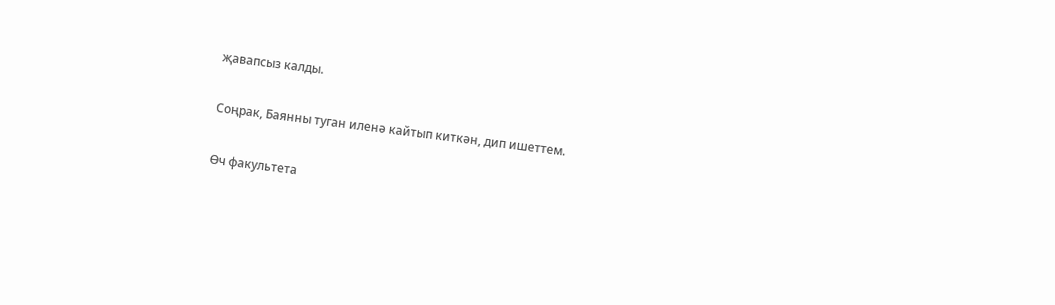җавапсыз калды.

Соңрак, Баянны туган иленә кайтып киткән, дип ишеттем.

Өч факультета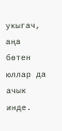укыгач, аңа бөтен юллар да ачык инде.